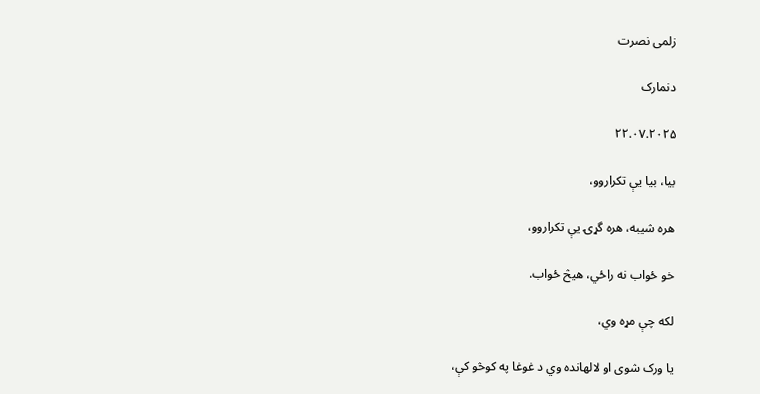زلمی نصرت

دنمارک

۲۲.۰۷.۲۰۲۵

بیا، بیا یې تکراروو،

هره شیبه، هره گړۍ یې تکراروو،

خو ځواب نه راځي، هیڅ ځواب.

لکه چې مړه وي،

یا ورک شوی او لالهانده وي د غوغا په کوڅو کې،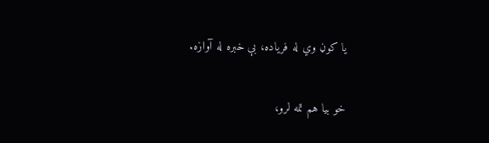يا کوڼ وي له فریاده، بې خبره له آوازه.

خو بیا هم تمه لرو،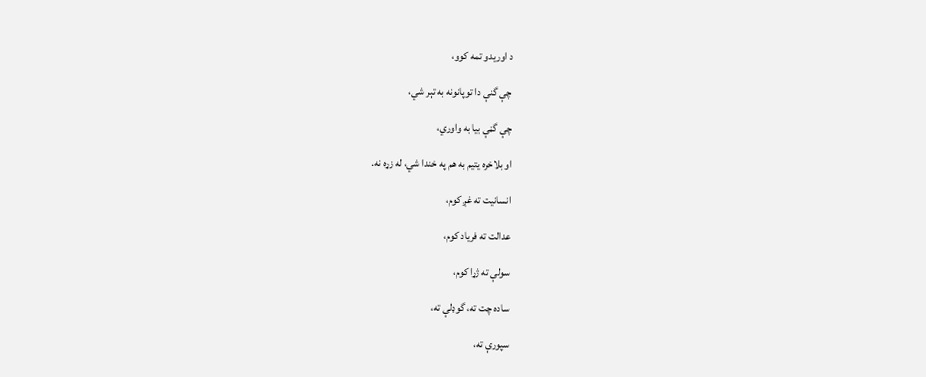د اوریدو تمه کوو،

چې گنې دا توپانونه به تېر شي،

چې گڼې بیا به واوري،

او بلاخره یتیم به هم په خندا شي، له زړه نه.

انسانیت ته غږ کوم،

عدالت ته فریاد کوم،

سولې ته ژړا کوم،

ساده چت ته، گوډلې ته،

سپورې ته،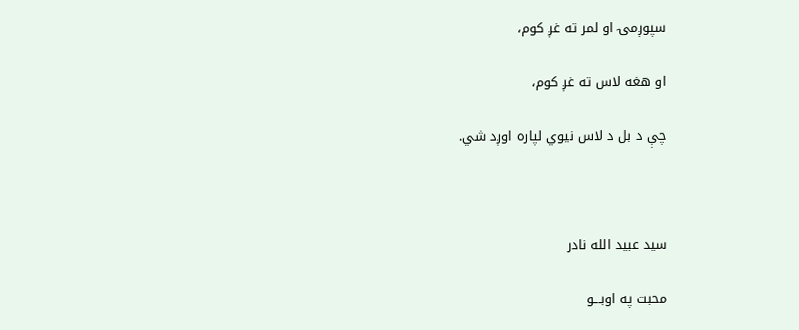سپوږمۍ او لمر ته غږ کوم،

او هغه لاس ته غږ کوم،

چې د بل د لاس نيوي لپاره اوږد شي.



سید عبید الله نادر

محبت په اوبـــو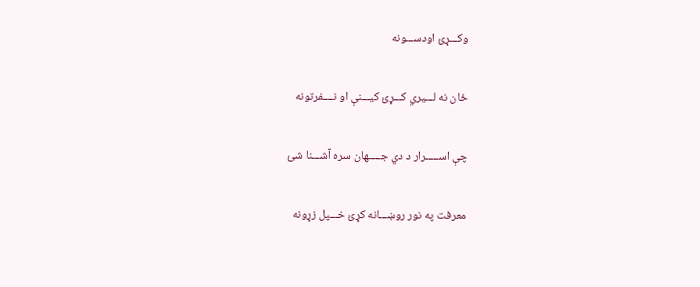وکـــړئ اودســـونه

ځان نه لـــیري کـــړئ کیـــنې او نــــفرتونه

چې اســـــرار د دي جـــــهان سره آشـــنا شئ

معرفت په نور روښـــانه کړئ خـــپل زړونه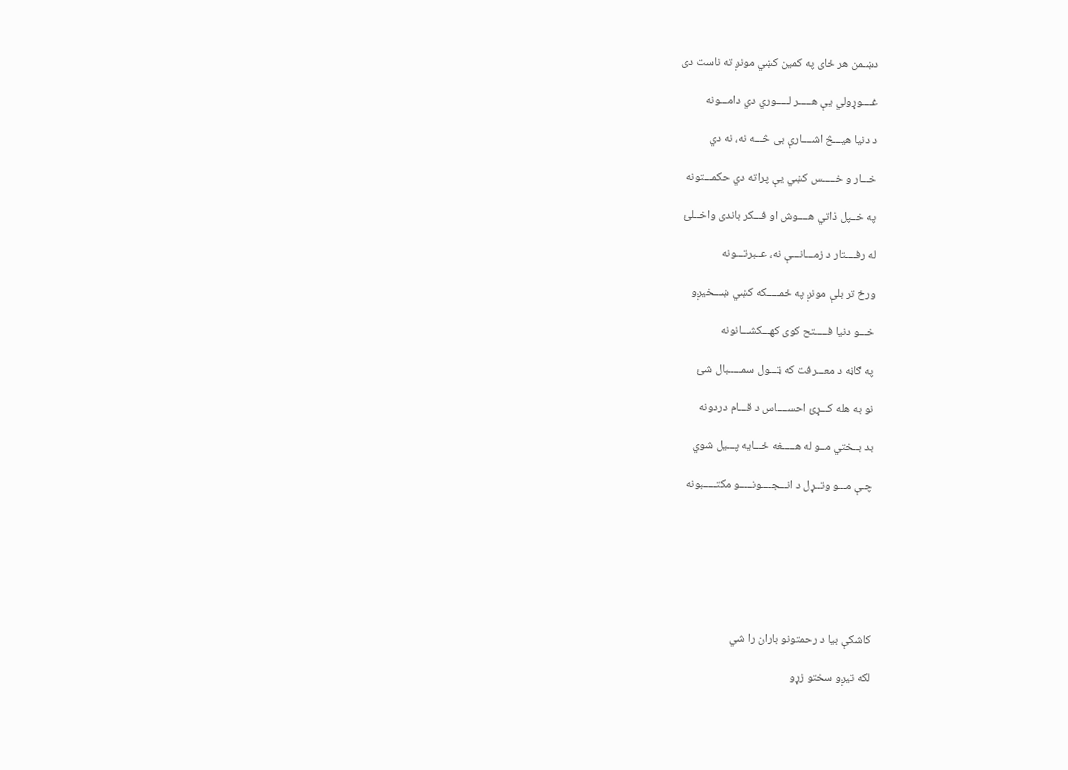دښـمن هر ځای په کمین کښي مونږ ته ناست دی

غــــوړولي یې هـــــر لـــــوري دي دامـــونه

د دنیا هیـــڅ اشــــارې بی څـــه نه، نه دي

خـــار و خـــــس کښي یې پراته دي حکمـــتونه

په خــپل ذاتي هــــوش او فـــکر باندی واخــلئ

له رفــــتار د زمـــانـــې نه، عــبرتـــونه

ورځ تر بلې مونږ په ځمـــــکه کښي ښـــخیږو

خـــو دنیا فـــــتح کوی کهـــکشـــانونه

په ګاڼه د معـــرفت که ټـــول سمـــــبال شئ

نو به هله کـــړئ احســــاس د قـــام دردونه

بد بــختي مــو له هـــــغه ځـــایه پـــیل شوي

چـې مـــو وتــړل د انـــجــــونـــــو مکتـــــبونه







کاشکې بیا د رحمتونو باران را شي

لکه تیږو سختو زړو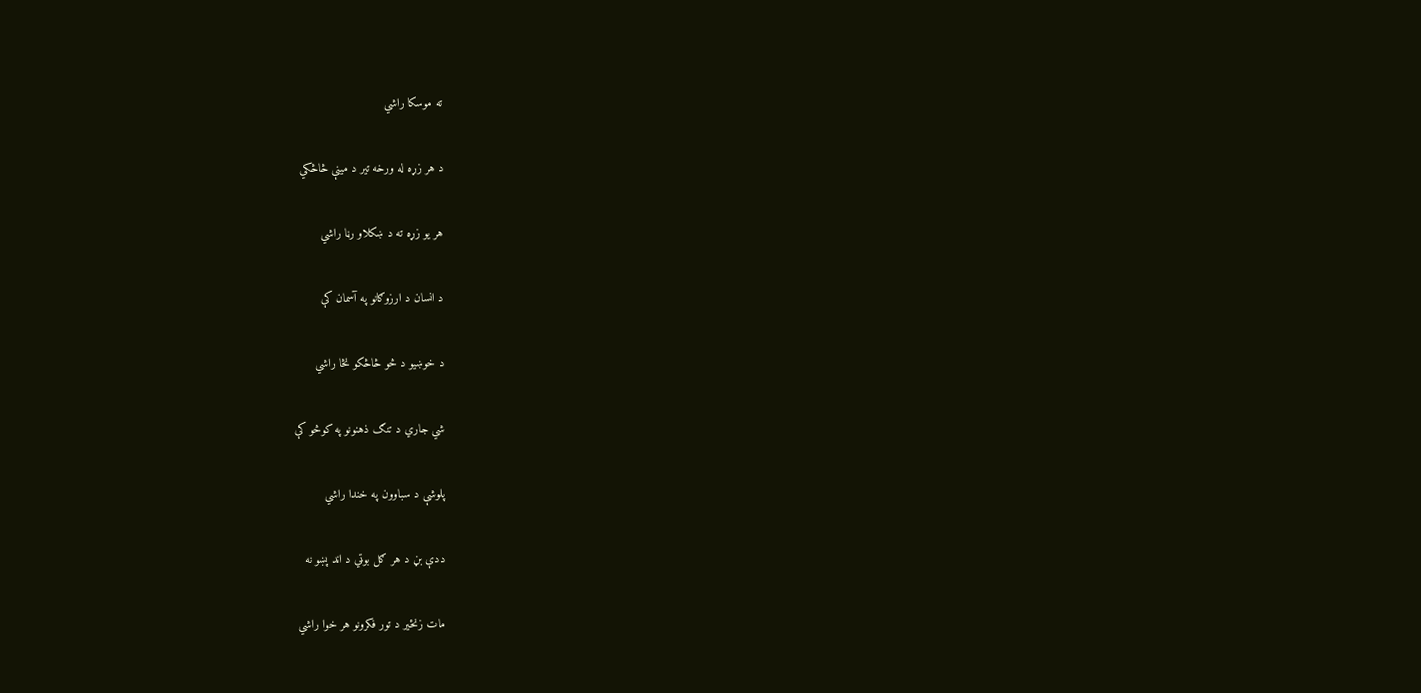ته موسکا راشي

د هر زړه له ورخه تیر د مینې څاڅکي

هر یو زړه ته د ښکلاو رڼا راشي

د انسان د ارزوګانو په آسمان کې

د خوښیو د څو څاڅکو نڅا راشي

شي جاري د تنګ ذهنونو په کوڅو کې

پلوشې د سباوون په خندا راشي

ددې بڼ د هر ګل بوټي د اند پښو نه

مات زنځیر د تور فکرونو هر خوا راشي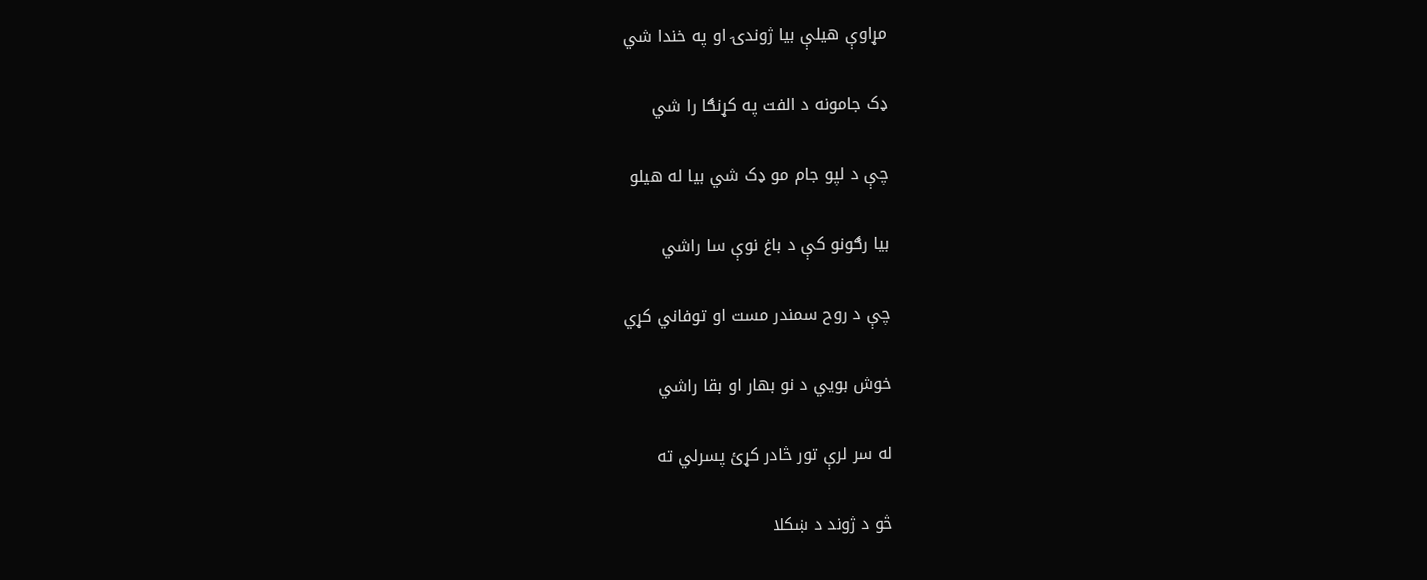مړاوې هیلې بیا ژوندۍ او په خندا شي

ډک جامونه د الفت په کړنګا را شي

چې د لپو جام مو ډک شي بیا له هیلو

بیا رګونو کې د باغ نوې سا راشي

چې د روح سمندر مست او توفاني کړي

خوش بويي د نو بهار او بقا راشي

له سر لرې تور څادر کړئ پسرلي ته

څو د ژوند د ښکلا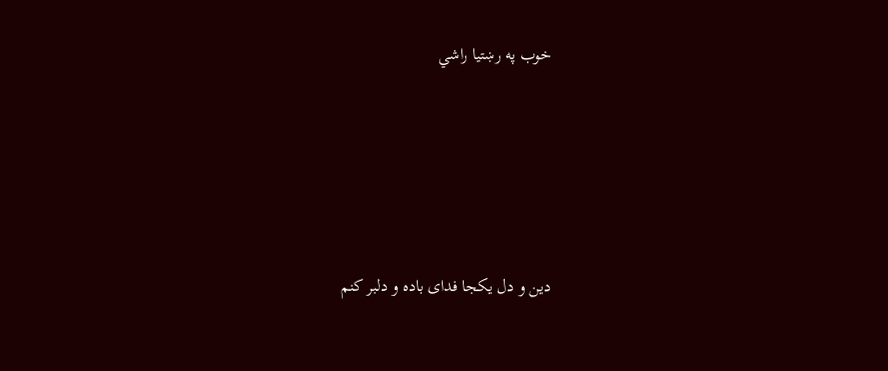خوب په رښتیا راشي





دین و دل یکجا فدای باده و دلبر کنم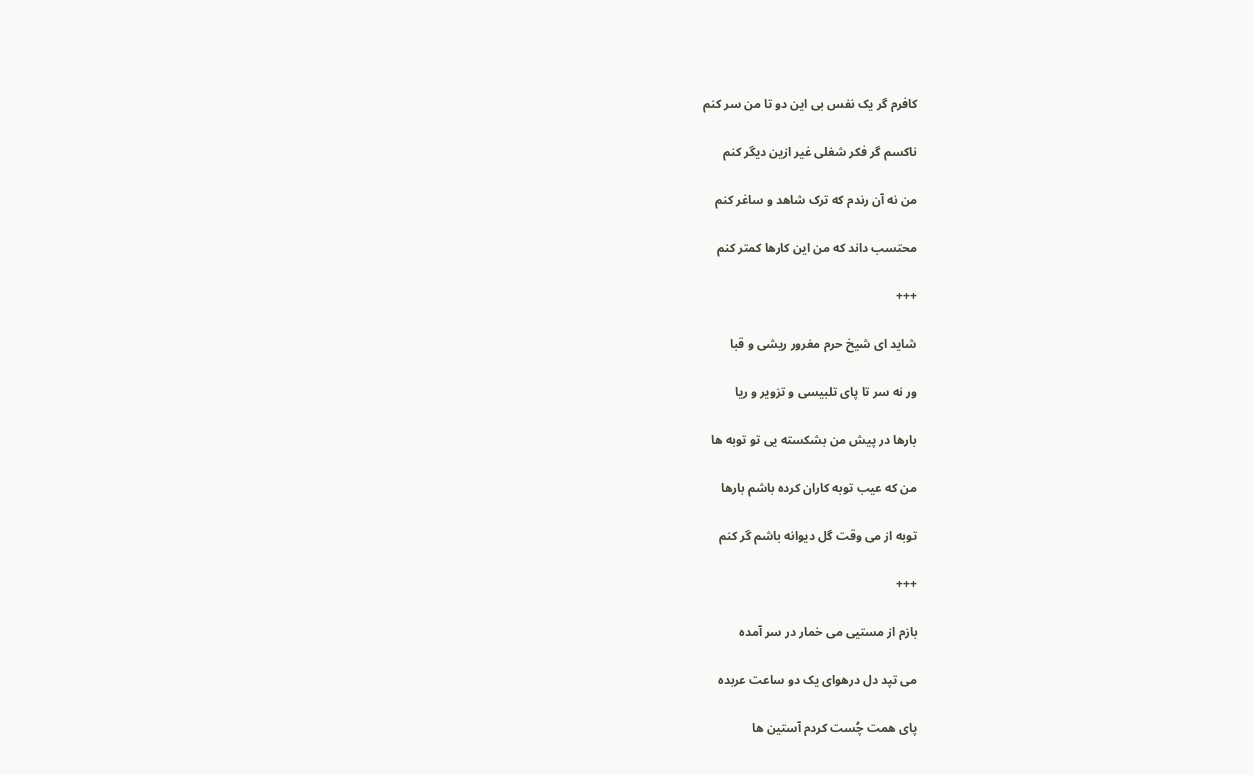کافرم گر یک نفس بی این دو تا من سر کنم

ناکسم گر فکر شغلی غیر ازین دیگر کنم

من نه آن رندم که ترک شاهد و ساغر کنم

محتسب داند که من این کارها کمتر کنم

+++

شاید ای شیخ حرم مغرور ریشی و قبا

ور نه سر تا پای تلبیسی و تزویر و ریا

بارها در پیش من بشکسته یی تو توبه ها

من که عیب توبه کاران کرده باشم بارها

توبه از می وقت گل دیوانه باشم گر کنم

+++

بازم از مستیی می خمار در سر آمده

می تپد دل درهوای یک دو ساعت عربده

پای همت چُست کردم آستین ها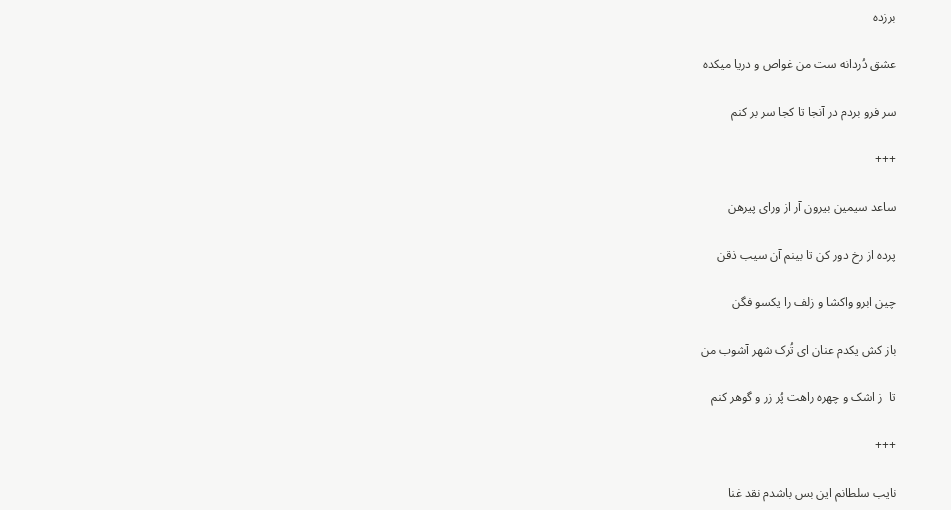برزده

عشق دُردانه ست من غواص و دریا میکده

سر فرو بردم در آنجا تا کجا سر بر کنم

+++

ساعد سیمین بیرون آر از ورای پیرهن

پرده از رخ دور کن تا بینم آن سیب ذقن

چین ابرو واکشا و زلف را یکسو فگن

باز کش یکدم عنان ای تُرک شهر آشوب من

تا  ز اشک و چهره راهت پُر زر و گوهر کنم

+++

نایب سلطانم این بس باشدم نقد غنا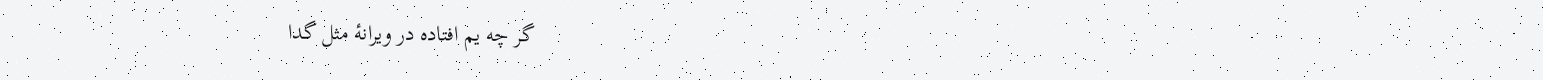گر چه یم افتاده در ویرانۀ مثل گدا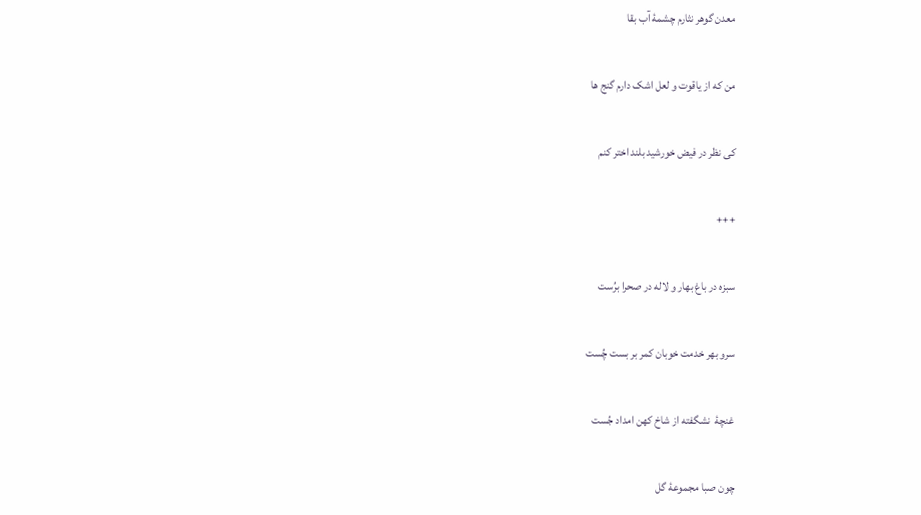معدن گوهر نثارم چشمۀ آب بقا

من که از یاقوت و لعل اشک دارم گنج ها

کی نظر در فیض خورشید بلند اختر کنم

+++

سبزه در باغ بهار و لاله در صحرا برُست

سرو بهر خدمت خوبان کمر بر بست چُست

غنچۀ  نشگفته از شاخ کهن امداد جُست

چون صبا مجموعۀ گل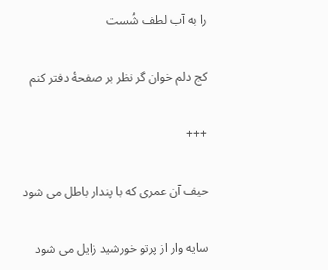را به آب لطف شُست

کج دلم خوان گر نظر بر صفحۀ دفتر کنم

+++

حیف آن عمری که با پندار باطل می شود

سایه وار از پرتو خورشید زایل می شود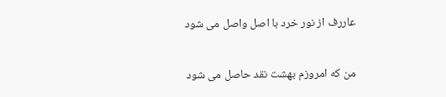عاررف از نور خرد با اصل واصل می شود

من که امروزم بهشت نقد حاصل می شود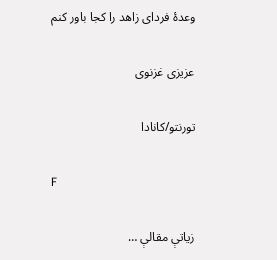وعدهٔ فردای زاهد را کجا باور کنم

عزیزی غزنوی

تورنتو/کانادا

F

زیاتې مقالې …